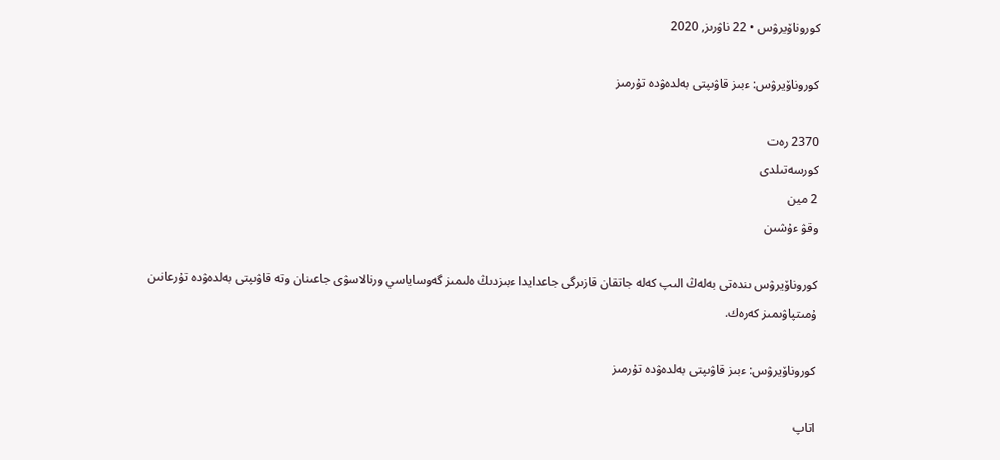كوروناۆيرۋس • 22 ناۋرىز, 2020

كوروناۆيرۋس: ءبىز قاۋىپتى بەلدەۋدە تۇرمىز

2370 رەت
كورسەتىلدى
2 مين
وقۋ ءۇشىن

كوروناۆيرۋس ىندەتى بەلەڭ الىپ كەلە جاتقان قازىرگى جاعدايدا ءبىزدىڭ ەلىمىز گەوساياسي ورنالاسۋى جاعىنان وتە قاۋىپتى بەلدەۋدە تۇرعانىن ۇمىتپاۋىمىز كەرەك.

كوروناۆيرۋس: ءبىز قاۋىپتى بەلدەۋدە تۇرمىز

اتاپ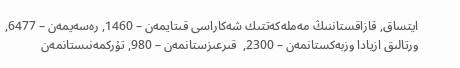ايتساق, قازاقستاننىڭ مەملەكەتتىك شەكاراسى قىتايمەن – 1460, رەسەيمەن – 6477, ورتالىق ازيادا وزبەكستانمەن – 2300,  قىرعىزستانمەن – 980, تۇركمەنىستانمەن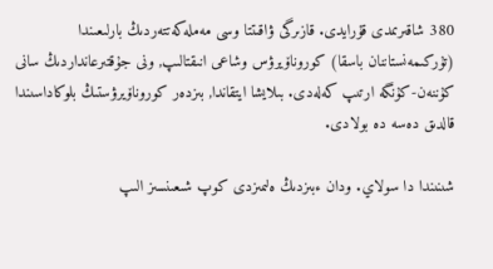380 شاقىرىمدى قۇرايدى. قازىرگى ۋاقىتتا وسى مەملەكەتتەردىڭ بارلىعىندا (تۇركىمەنستاننان باسقا) كوروناۆيرۋس وشاعى انىقتالىپ, ونى جۇقتىرعانداردىڭ سانى كۇننەن-كۇنگە ارتىپ كەلەدى. بىلايشا ايتقاندا, بىزدەر كوروناۆيرۋستىڭ بلوكاداسىندا قالدىق دەسە دە بولادى.

شىنىندا دا سولاي. ودان ءبىزدىڭ ەلىمىزدى كوپ شىعىنسىز الىپ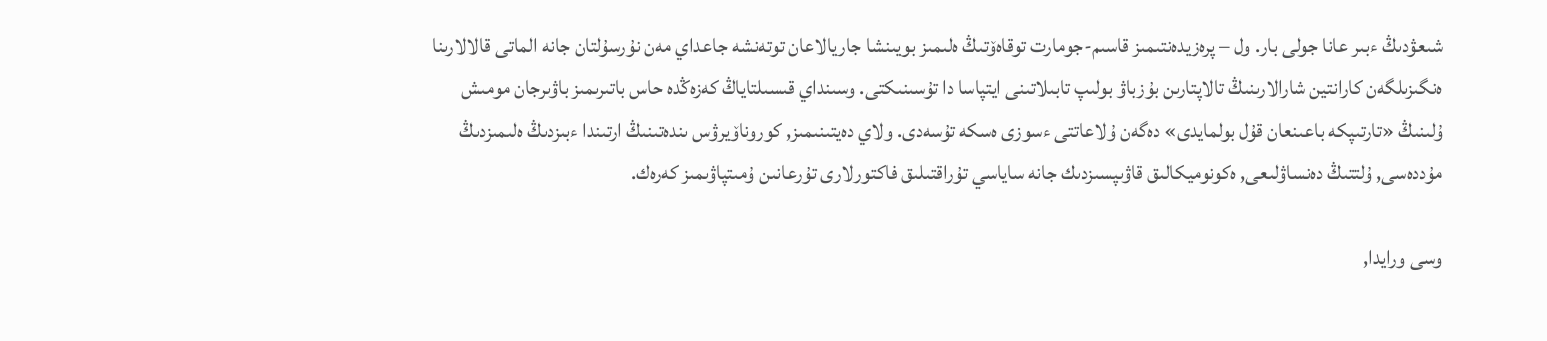شىعۋدىڭ ءبىر عانا جولى بار. ول – پرەزيدەنتىمىز قاسىم-جومارت توقاەۆتىڭ ەلىمىز بويىنشا جاريالاعان توتەنشە جاعداي مەن نۇرسۇلتان جانە الماتى قالالارىنا ەنگىزىلگەن كارانتين شارالارىنىڭ تالاپتارىن بۇزباۋ بولىپ تابىلاتىنى ايتپاسا دا تۇسىنىكتى. وسىنداي قىسىلتاياڭ كەزەڭدە حاس باتىرىمىز باۋىرجان مومىش ۇلىنىڭ «تارتىپكە باعىنعان قۇل بولمايدى» دەگەن ۇلاعاتتى ءسوزى ەسكە تۇسەدى. ولاي دەيتىنىمىز, كوروناۆيرۋس ىندەتىنىڭ ارتىندا ءبىزدىڭ ەلىمىزدىڭ مۇددەسى, ۇلتتىڭ دەنساۋلىعى, ەكونوميكالىق قاۋىپسىزدىك جانە ساياسي تۇراقتىلىق فاكتورلارى تۇرعانىن ۇمىتپاۋىمىز كەرەك.

وسى ورايدا,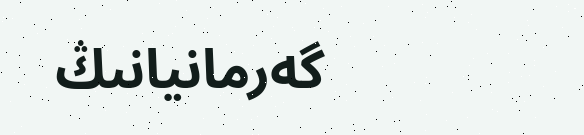گەرمانيانىڭ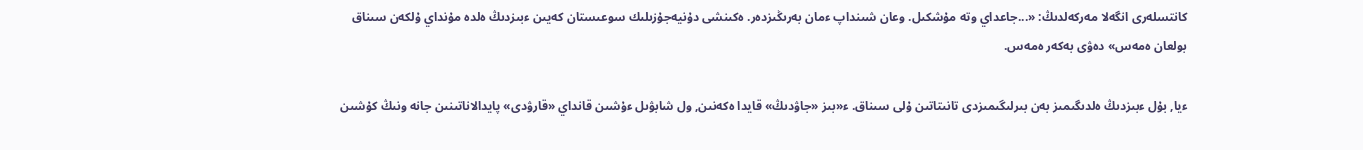كانتسلەرى انگەلا مەركەلدىڭ: «...جاعداي وتە مۇشكىل. وعان شىنداپ ءمان بەرىڭىزدەر. ەكىنشى دۇنيەجۇزىلىك سوعىستان كەيىن ءبىزدىڭ ەلدە مۇنداي ۇلكەن سىناق بولعان ەمەس» دەۋى بەكەر ەمەس.

ءيا, بۇل ءبىزدىڭ ەلدىگىمىز بەن بىرلىگىمىزدى تانىتاتىن ۇلى سىناق. ء«بىز «جاۋدىڭ» قايدا ەكەنىن, ول شابۋىل ءۇشىن قانداي «قارۋدى» پايدالاناتىنىن جانە ونىڭ كۇشىن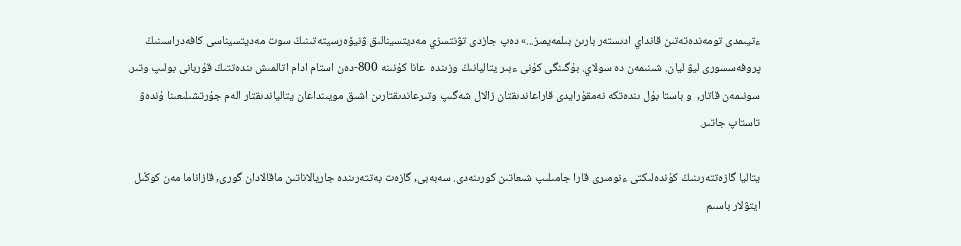ءتيىمدى تومەندەتەتىن قانداي ادىستەر بارىن بىلمەيمىز...» دەپ جازدى تۋنتسزي مەديتسينالىق ۋنيۆەرسيتەتىنىڭ سوت مەديتسيناسى كافەدراسىنىڭ پروفەسسورى ليۋ ليان. شىنىمەن دە سولاي. بۇگىنگى كۇنى ءبىر يتاليانىڭ وزىندە  عانا كۇنىنە 800-دەن استام ادام اتالمىش ىندەتتىڭ قۇربانى بولىپ وتىر. سونىمەن قاتار,  و باستا بۇل ىندەتكە نەمقۇرايدى قاراعاندىقتان زالال شەگىپ وتىرعاندىقتارىن اشىق مويىنداعان يتالياندىقتار الەم جۇرتشىلىعىنا ۇندەۋ تاستاپ جاتىر.

يتاليا گازەتتەرىنىڭ كۇندەلىكتى ءنومىرى قارا جامىلىپ شىعاتىن كورىنەدى. سەبەبى, گازەت بەتتەرىندە جاريالاناتىن ماقالادان گورى, قازاناما مەن كوڭىل ايتۋلار باسىم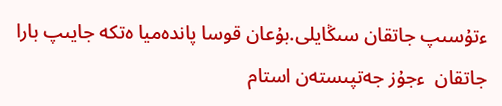ءتۇسىپ جاتقان سىڭايلى.بۇعان قوسا پاندەميا ەتكە جايىپ بارا جاتقان  ءجۇز جەتپىستەن استام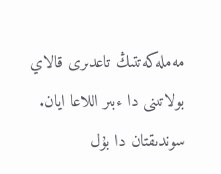مەملەكەتتىڭ تاعدىرى قالاي بولاتىنى دا ءبىر اللاعا ايان. سوندىقتان دا بۇل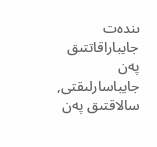ىندەت جايباراقاتتىق پەن جايباسارلىقتى, سالاقتىق پەن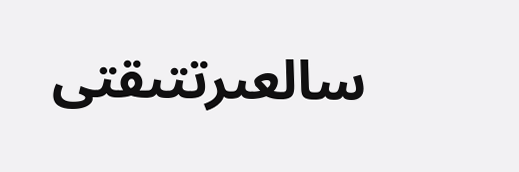سالعىرتتىقتى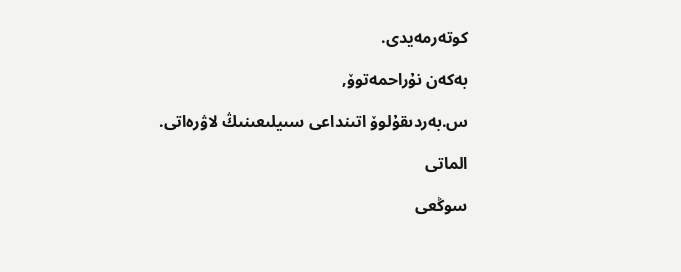كوتەرمەيدى.

بەكەن نۇراحمەتوۆ,

س.بەردىقۇلوۆ اتىنداعى سىيلىعىنىڭ لاۋرەاتى.

الماتى

سوڭعى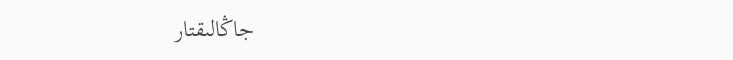جاڭالىقتار